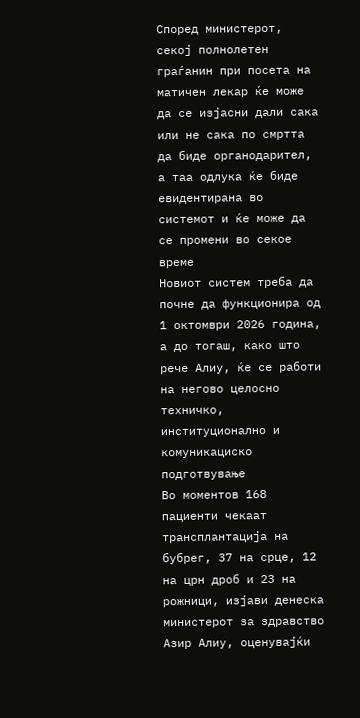Според министерот, секој полнолетен граѓанин при посета на матичен лекар ќе може да се изјасни дали сака или не сака по смртта да биде органодарител, а таа одлука ќе биде евидентирана во системот и ќе може да се промени во секое време
Новиот систем треба да почне да функционира од 1 октомври 2026 година, а до тогаш, како што рече Алиу, ќе се работи на негово целосно техничко, институционално и комуникациско подготвување
Во моментов 168 пациенти чекаат трансплантација на бубрег, 37 на срце, 12 на црн дроб и 23 на рожници, изјави денеска министерот за здравство Азир Алиу, оценувајќи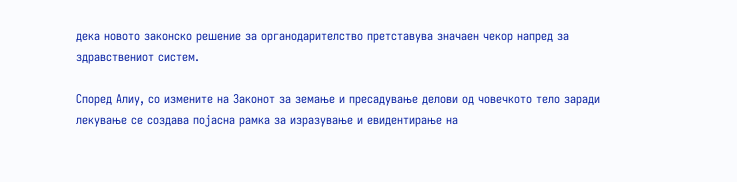дека новото законско решение за органодарителство претставува значаен чекор напред за здравствениот систем.

Според Алиу, со измените на Законот за земање и пресадување делови од човечкото тело заради лекување се создава појасна рамка за изразување и евидентирање на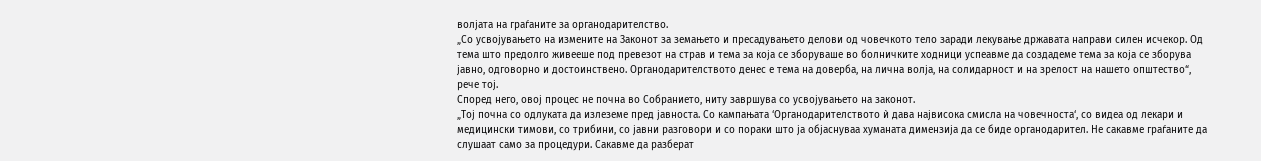волјата на граѓаните за органодарителство.
„Со усвојувањето на измените на Законот за земањето и пресадувањето делови од човечкото тело заради лекување државата направи силен исчекор. Од тема што предолго живееше под превезот на страв и тема за која се зборуваше во болничките ходници успеавме да создадеме тема за која се зборува јавно, одговорно и достоинствено. Органодарителството денес е тема на доверба, на лична волја, на солидарност и на зрелост на нашето општество“,
рече тој.
Според него, овој процес не почна во Собранието, ниту завршува со усвојувањето на законот.
„Тој почна со одлуката да излеземе пред јавноста. Со кампањата ‘Органодарителството ѝ дава највисока смисла на човечноста‘, со видеа од лекари и медицински тимови, со трибини, со јавни разговори и со пораки што ја објаснуваа хуманата димензија да се биде органодарител. Не сакавме граѓаните да слушаат само за процедури. Сакавме да разберат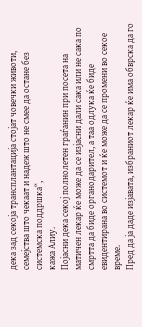дека зад секоја трансплантација стојат човечки животи, семејства што чекаат и надеж што не смее да остане без системска поддршка“,
кажа Алиу.
Појасни дека секој полнолетен граѓанин при посета на матичен лекар ќе може да се изјасни дали сака или не сака по смртта да биде органодарител, а таа одлука ќе биде евидентирана во системот и ќе може да се промени во секое време.
Пред да ја даде изјавата, избраниот лекар ќе има обврска да го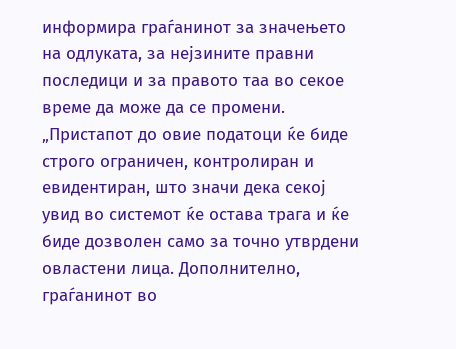информира граѓанинот за значењето на одлуката, за нејзините правни последици и за правото таа во секое време да може да се промени.
„Пристапот до овие податоци ќе биде строго ограничен, контролиран и евидентиран, што значи дека секој увид во системот ќе остава трага и ќе биде дозволен само за точно утврдени овластени лица. Дополнително, граѓанинот во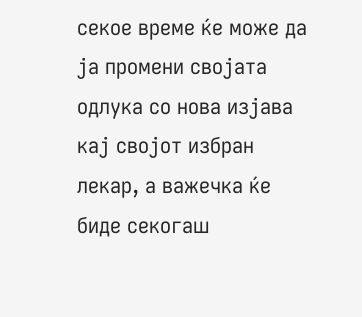секое време ќе може да ја промени својата одлука со нова изјава кај својот избран лекар, а важечка ќе биде секогаш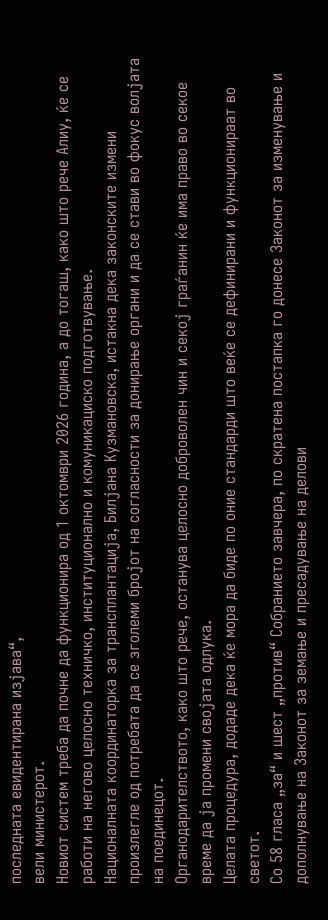последната евидентирана изјава“,
вели министерот.
Новиот систем треба да почне да функционира од 1 октомври 2026 година, а до тогаш, како што рече Алиу, ќе се работи на негово целосно техничко, институционално и комуникациско подготвување.
Националната координаторка за трансплантација, Билјана Кузмановска, истакна дека законските измени произлегле од потребата да се зголеми бројот на согласности за донирање органи и да се стави во фокус волјата на поединецот.
Органодарителството, како што рече, останува целосно доброволен чин и секој граѓанин ќе има право во секое време да ја промени својата одлука.
Целата процедура, додаде дека ќе мора да биде по оние стандарди што веќе се дефинирани и функционираат во светот.
Со 58 гласа „за“ и шест „против“ Собранието завчера, по скратена постапка го донесе Законот за изменување и дополнување на Законот за земање и пресадување на делови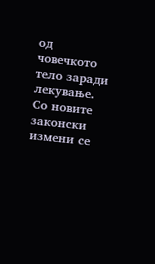од човечкото тело заради лекување. Со новите законски измени се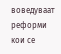воведуваат реформи кои се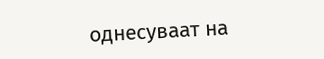однесуваат на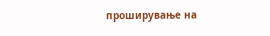проширување на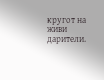кругот на живи дарители.